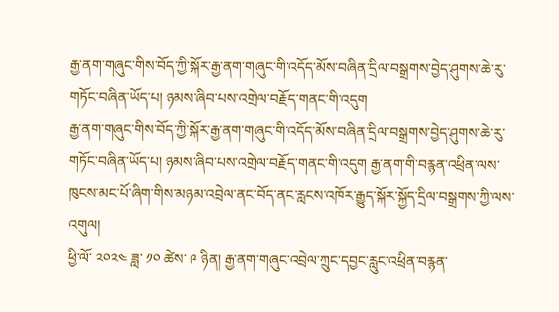རྒྱ་ནག་གཞུང་གིས་བོད་ཀྱི་སྐོར་རྒྱ་ནག་གཞུང་གི་འདོད་མོས་བཞིན་དྲིལ་བསྒྲགས་བྱེད་ཤུགས་ཆེ་རུ་གཏོང་བཞིན་ཡོད་པ། ཉམས་ཞིབ་པས་འགྲེལ་བརྗོད་གནང་གི་འདུག
རྒྱ་ནག་གཞུང་གིས་བོད་ཀྱི་སྐོར་རྒྱ་ནག་གཞུང་གི་འདོད་མོས་བཞིན་དྲིལ་བསྒྲགས་བྱེད་ཤུགས་ཆེ་རུ་གཏོང་བཞིན་ཡོད་པ། ཉམས་ཞིབ་པས་འགྲེལ་བརྗོད་གནང་གི་འདུག རྒྱ་ནག་གི་བརྙན་འཕྲིན་ལས་ཁུངས་མང་པོ་ཞིག་གིས་མཉམ་འབྲེལ་ནང་བོད་ནང་རླངས་འཁོར་རྒྱུད་སྐོར་སྐྱོད་དྲིལ་བསྒྲགས་ཀྱི་ལས་འགུལ།
ཕྱི་ལོ་ ༢༠༢༤ ཟླ་ ༡༠ ཚེས་ ༩ ཉིན། རྒྱ་ནག་གཞུང་འབྲེལ་ཀྲུང་དབྱང་རླུང་འཕྲིན་བརྙན་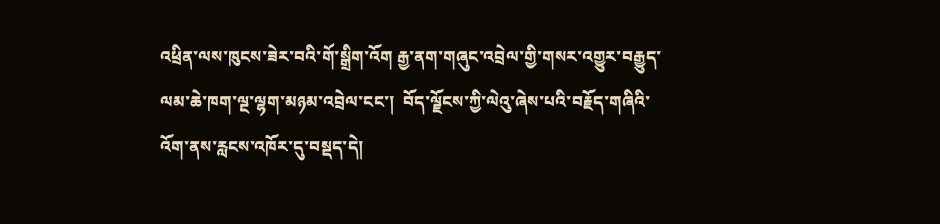འཕྲིན་ལས་ཁུངས་ཟེར་བའི་གོ་སྒྲིག་འོག རྒྱ་ནག་གཞུང་འབྲེལ་གྱི་གསར་འགྱུར་བརྒྱུད་ལམ་ཆེ་ཁག་ལྔ་ལྷག་མཉམ་འབྲེལ་ངང་།  བོད་ལྗོངས་ཀྱི་ལེའུ་ཞེས་པའི་བརྗོད་གཞིའི་འོག་ནས་རླངས་འཁོར་དུ་བསྡད་དེ།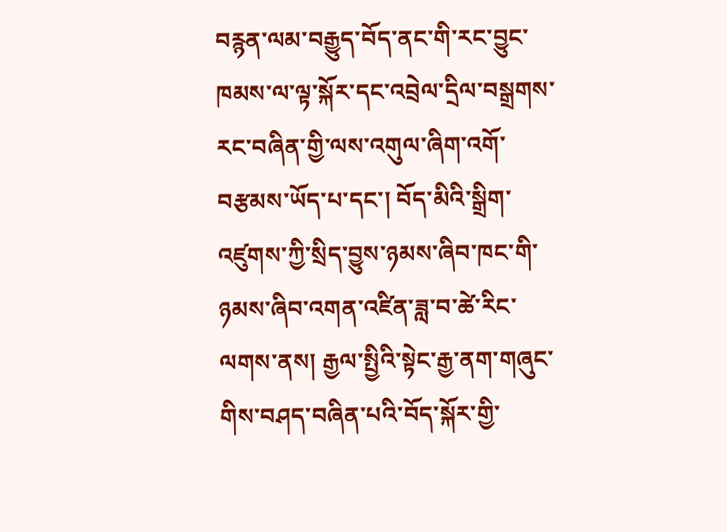བརྙན་ལམ་བརྒྱུད་བོད་ནང་གི་རང་བྱུང་ཁམས་ལ་ལྟ་སྐོར་དང་འབྲེལ་དྲིལ་བསྒྲགས་རང་བཞིན་གྱི་ལས་འགུལ་ཞིག་འགོ་བརྩམས་ཡོད་པ་དང་། བོད་མིའི་སྒྲིག་འཛུགས་ཀྱི་སྲིད་བྱུས་ཉམས་ཞིབ་ཁང་གི་ཉམས་ཞིབ་འགན་འཛིན་ཟླ་བ་ཚེ་རིང་ལགས་ནས། རྒྱལ་སྤྱིའི་སྟེང་རྒྱ་ནག་གཞུང་གིས་བཤད་བཞིན་པའི་བོད་སྐོར་གྱི་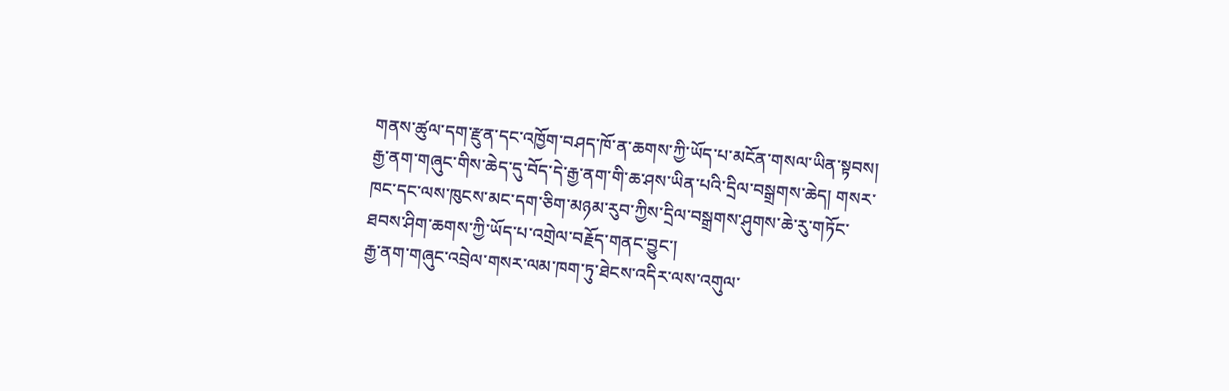གནས་ཚུལ་དག་རྫུན་དང་འཁྱོག་བཤད་ཁོ་ན་ཆགས་ཀྱི་ཡོད་པ་མངོན་གསལ་ཡིན་སྟབས། རྒྱ་ནག་གཞུང་གིས་ཆེད་དུ་བོད་དེ་རྒྱ་ནག་གི་ཆ་ཤས་ཡིན་པའི་དྲིལ་བསྒྲགས་ཆེད། གསར་ཁང་དང་ལས་ཁུངས་མང་དག་ཅིག་མཉམ་རུབ་ཀྱིས་དྲིལ་བསྒྲགས་ཤུགས་ཆེ་རུ་གཏོང་ཐབས་ཤིག་ཆགས་ཀྱི་ཡོད་པ་འགྲེལ་བརྗོད་གནང་བྱུང་།
རྒྱ་ནག་གཞུང་འབྲེལ་གསར་ལམ་ཁག་ཏུ་ཐེངས་འདིར་ལས་འགུལ་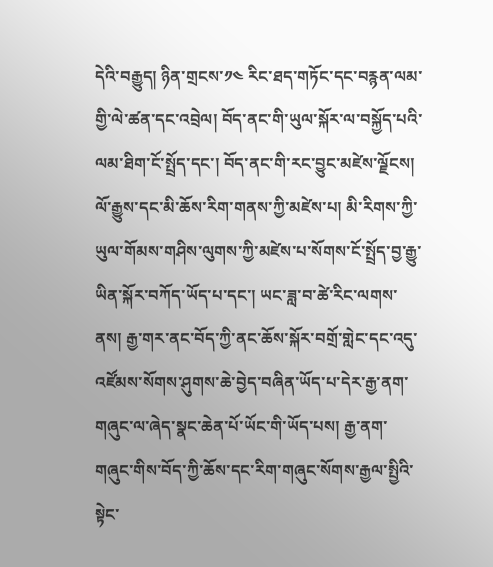དེའི་བརྒྱུད། ཉིན་གྲངས་༡༤ རིང་ཐད་གཏོང་དང་བརྙན་ལམ་གྱི་ལེ་ཚན་དང་འབྲེལ། བོད་ནང་གི་ཡུལ་སྐོར་ལ་བསྐྱོད་པའི་ལམ་ཐིག་ངོ་སྤྲོད་དང་། བོད་ནང་གི་རང་བྱུང་མཛེས་ལྗོངས། ལོ་རྒྱུས་དང་མི་ཆོས་རིག་གནས་ཀྱི་མཛེས་པ། མི་རིགས་ཀྱི་ཡུལ་གོམས་གཤིས་ལུགས་ཀྱི་མཛེས་པ་སོགས་ངོ་སྤྲོད་བྱ་རྒྱུ་ཡིན་སྐོར་བཀོད་ཡོད་པ་དང་། ཡང་ཟླ་བ་ཚེ་རིང་ལགས་ནས། རྒྱ་གར་ནང་བོད་ཀྱི་ནང་ཆོས་སྐོར་བགྲོ་གླེང་དང་འདུ་འཛོམས་སོགས་ཤུགས་ཆེ་བྱེད་བཞིན་ཡོད་པ་དེར་རྒྱ་ནག་གཞུང་ལ་ཞེད་སྣང་ཆེན་པོ་ཡོང་གི་ཡོད་པས། རྒྱ་ནག་གཞུང་གིས་བོད་ཀྱི་ཆོས་དང་རིག་གཞུང་སོགས་རྒྱལ་སྤྱིའི་སྟེང་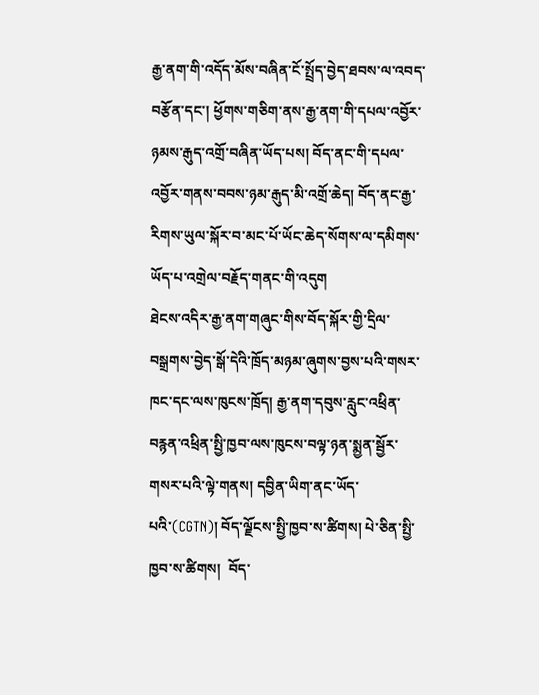རྒྱ་ནག་གི་འདོད་མོས་བཞིན་ངོ་སྤྲོད་བྱེད་ཐབས་ལ་འབད་བརྩོན་དང་། ཕྱོགས་གཅིག་ནས་རྒྱ་ནག་གི་དཔལ་འབྱོར་ཉམས་རྒུད་འགྲོ་བཞིན་ཡོད་པས། བོད་ནང་གི་དཔལ་འབྱོར་གནས་བབས་ཉམ་རྒུད་མི་འགྲོ་ཆེད། བོད་ནང་རྒྱ་རིགས་ཡུལ་སྐོར་བ་མང་པོ་ཡོང་ཆེད་སོགས་ལ་དམིགས་ཡོད་པ་འགྲེལ་བརྗོད་གནང་གི་འདུག
ཐེངས་འདིར་རྒྱ་ནག་གཞུང་གིས་བོད་སྐོར་གྱི་དྲིལ་བསྒྲགས་བྱེད་སྒོ་དེའི་ཁྲོད་མཉམ་ཞུགས་བྱས་པའི་གསར་ཁང་དང་ལས་ཁུངས་ཁྲོད། རྒྱ་ནག་དབུས་རླུང་འཕྲིན་བརྙན་འཕྲིན་སྤྱི་ཁྱབ་ལས་ཁུངས་བལྟ་ཉན་སྨྱན་སྦྱོར་གསར་པའི་ལྟེ་གནས། དབྱིན་ཡིག་ནང་ཡོད་པའི་(CGTN)། བོད་ལྗོངས་སྤྱི་ཁྱབ་ས་ཚིགས། པེ་ཅིན་སྤྱི་ཁྱབ་ས་ཚིགས།  བོད་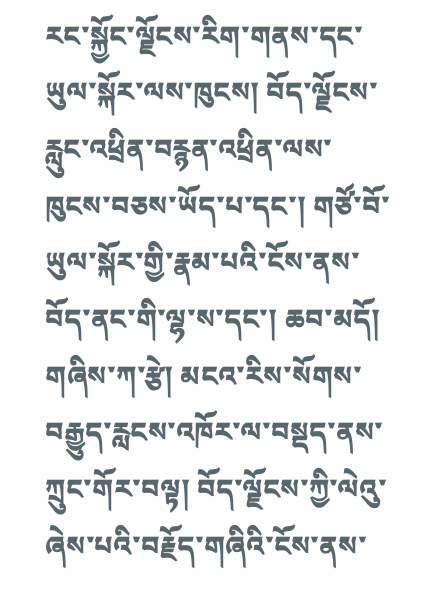རང་སྐྱོང་ལྗོངས་རིག་གནས་དང་ཡུལ་སྐོར་ལས་ཁུངས། བོད་ལྗོངས་རླུང་འཕྲིན་བརྙན་འཕྲིན་ལས་ཁུངས་བཅས་ཡོད་པ་དང་། གཙོ་བོ་ཡུལ་སྐོར་གྱི་རྣམ་པའི་ངོས་ནས་བོད་ནང་གི་ལྷ་ས་དང་། ཆབ་མདོ། གཞིས་ཀ་རྩེ། མངའ་རིས་སོགས་བརྒྱུད་རླངས་འཁོར་ལ་བསྡད་ནས་ཀྲུང་གོར་བལྟ། བོད་ལྗོངས་ཀྱི་ལེའུ་ཞེས་པའི་བརྗོད་གཞིའི་ངོས་ནས་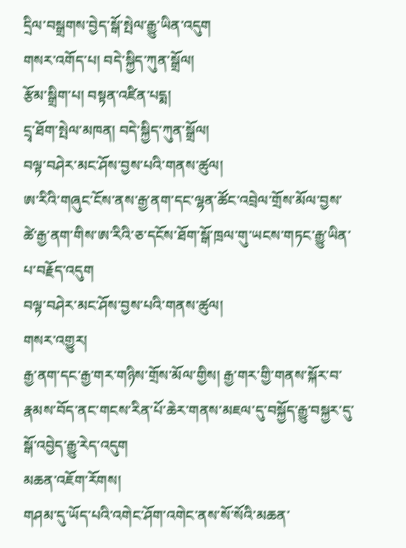དྲིལ་བསྒྲགས་བྱེད་སྒོ་སྤེལ་རྒྱུ་ཡིན་འདུག
གསར་འགོད་པ། བདེ་སྐྱིད་ཀུན་སྒྲོལ།
རྩོམ་སྒྲིག་པ། བསྟན་འཛིན་པདྨ།
དྲྭ་ཐོག་སྤེལ་མཁན། བདེ་སྐྱིད་ཀུན་སྒྲོལ།
བལྟ་བཤེར་མང་ཤོས་བྱས་པའི་གནས་ཚུལ།
ཨ་རིའི་གཞུང་ངོས་ནས་རྒྱ་ནག་དང་ལྷན་ཚོང་འབྲེལ་གྲོས་མོལ་བྱས་ཚེ་རྒྱ་ནག་གིས་ཨ་རིའི་ཅ་དངོས་ཐོག་སྒོ་ཁྲལ་གུ་ཡངས་གཏང་རྒྱུ་ཡིན་པ་བརྗོད་འདུག
བལྟ་བཤེར་མང་ཤོས་བྱས་པའི་གནས་ཚུལ།
གསར་འགྱུར།
རྒྱ་ནག་དང་རྒྱ་གར་གཉིས་གྲོས་མོལ་གྱིས། རྒྱ་གར་གྱི་གནས་སྐོར་བ་རྣམས་བོད་ནང་གངས་རིན་པོ་ཆེར་གནས་མཇལ་དུ་བསྐྱོད་རྒྱུ་བསྐྱར་དུ་སྒོ་འབྱེད་རྒྱུ་རེད་འདུག
མཆན་འཇོག་རོགས།
གཤམ་དུ་ཡོད་པའི་འགེང་ཤོག་འགེང་ནས་སོ་སོའི་མཆན་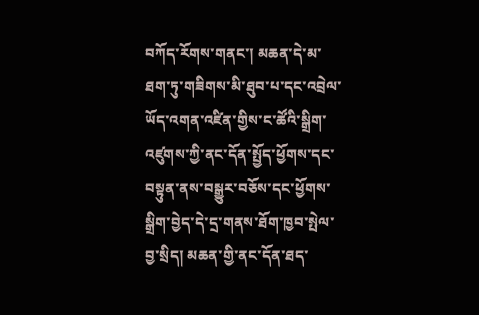བཀོད་རོགས་གནང་། མཆན་དེ་མ་ཐག་ཏུ་གཟིགས་མི་ཐུབ་པ་དང་འབྲེལ་ཡོད་འགན་འཛིན་གྱིས་ང་ཚོའི་སྒྲིག་འཛུགས་ཀྱི་ནང་དོན་སྤྱོད་ཕྱོགས་དང་བསྟུན་ནས་བསྒྱུར་བཅོས་དང་ཕྱོགས་སྒྲིག་བྱེད་དེ་དྲ་གནས་ཐོག་ཁྱབ་སྤེལ་བྱ་སྲིད། མཆན་གྱི་ནང་དོན་ཐད་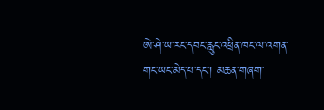ཨེ་ཤེ་ཡ་རང་དབང་རླུང་འཕྲིན་ཁང་ལ་འགན་གང་ཡང་མེད་པ་དང་། མཆན་གཞག་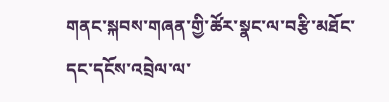གནང་སྐབས་གཞན་གྱི་ཚོར་སྣང་ལ་བརྩི་མཐོང་དང་དངོས་འབྲེལ་ལ་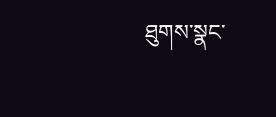ཐུགས་སྣང་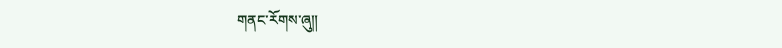གནང་རོགས་ཞུ༎